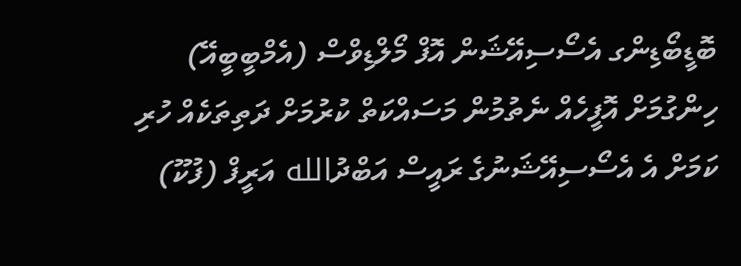ބޮޑީބޯޑިންގ އެސޯސިއޭޝަން އޮފް މޯލްޑިވްސް (އެމްބީބީއޭ) ހިންގުމަށް އޮފީހެއް ނެތުމުން މަސައްކަތް ކުރުމަށް ދަތިތަކެއް ހުރި ކަމަށް އެ އެސޯސިއޭޝަނުގެ ރައީސް އަބްދުالله އަރީފް (ފުކޫ)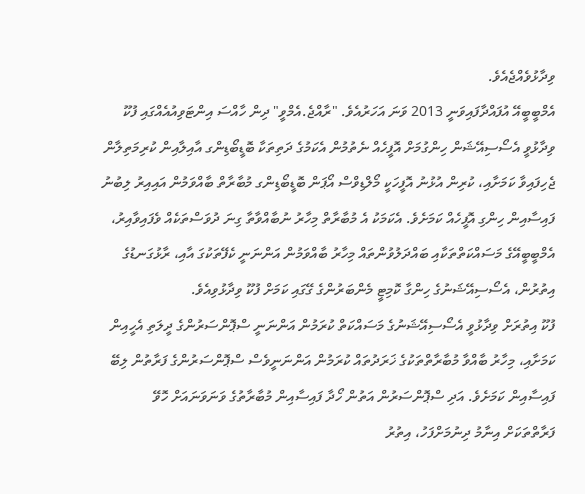ވިދާޅުވެއްޖެއެވެ.
އެމްބީބީއޭ އުފައްދާފައިވަނީ 2013 ވަނަ އަހަރުއެވެ. "ރާއްޖެ.އެމްވީ" ދިން ހާއްސަ އިންޓަވިއުއެއްގައި ފުކޫ ވިދާޅުވީ އެސޯސިއޭޝަން ހިންގުމަށް އޮފީހެއް ނެތުމުން އެކަމުގެ ދަތިތަކާ ބޮޑީބޯޑިންގ އާއިލާއިން ކުރިމަތިލާން ޖެހިފައިވާ ކަމަށާއި، ކުރިން އުޅުނު އޮފީހަކީ މޯލްޑިވްސް އޯޕަން ބޮޑީބޯޑިންގ މުބާރާތް ބާއްވަމުން އައިއިރު ލިބުނު ފައިސާއިން ހިންގި އޮފީހެއް ކަމަށެވެ. އެކަމަކު އެ މުބާރާތް މިހާރު ނުބާއްވާތާ ގިނަ ދުވަސްތަކެއް ވެފައިވާއިރު، އެމްބީބީއޭގެ މަސައްކަތްތަކާއި ބައްދަލުވުންތައް މިހާރު ބާއްވަމުން އަންނަނީ ކެފޭތަކުގަ އާއި، ރާޅުގަނޑުގެ އިތުރުން، އެސޯސިއޭޝަނުގެ ހިންގާ ކޮމިޓީ މެންބަރުންގެ ގޭގައި ކަމަށް ފުކޫ ވިދާޅުވިއެވެ.
ފުކޫ އިތުރަށް ވިދާޅުވީ އެސޯސިއޭޝަނުގެ މަސައްކަތް ކުރަމުން އަންނަނީ ސްޕޮންސަރުންގެ ދީލަތި އެހީއިން ކަމަށާއި، މިހާރު ބާއްވާ މުބާރާތްތަކުގެ ޚަރަދުތައް ކުރަމުން އަންނަނީވެސް ސްޕޮންސަރުންގެ ފަރާތުން ލިބޭ ފައިސާއިން ކަމަށެވެ. އަދި ސްޕޮންސަރުން އަތުން ހޯދާ ފައިސާއިން މުބާރާތުގެ ވަނަވަނައަށް ހޮވޭ ފަރާތްތަކަށް އިނާމު ދިނުމަށްފަހު، އިތުރު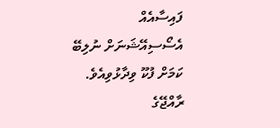ފައިސާއެއް އެސޯސިއޭޝަނަށް ނުލިބޭ ކަމަށް ފުކޫ ވިދާޅުވިއެވެ.
ރާއްޖޭގެ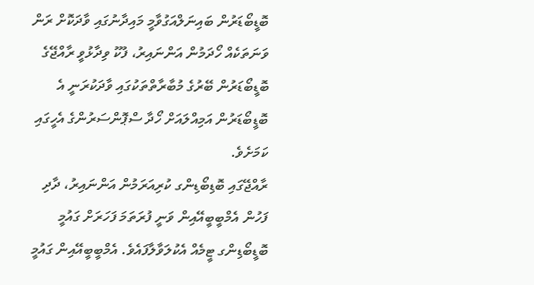ބޮޑީބޯޑަރުން ބައިނަލްއަގުވާމީ މައިދާނުގައި ވާދަކޮށް ރަން ވަނަތަކެއް ހޯދަމުން އަންނައިރު، ފުކޫ ވިދާޅުވީ ރާއްޖޭގެ ބޮޑީބޯޑަރުން ބޭރުގެ މުބާރާތްތަކުގައި ވާދަކުރަނީ އެ ބޮޑީބޯޑަރުން އަމިއްލައަށް ހޯދާ ސްޕޮންސަރުންގެ އެހީގައި ކަމަށެވެ.
ރާއްޖޭގައި ބޮޑިބޯޑިންގ ކުރިއަރަމުން އަންނައިރު، ދާދި ފަހުން އެމްބީބީއޭއިން ވަނީ ފުރަތަމަ ފަހަރަށް ގައުމީ ބޮޑީބޯޑިންގ ޓީމެއް އެކުލަވާލާފައެވެ. އެމްބީބީއޭއިން ގައުމީ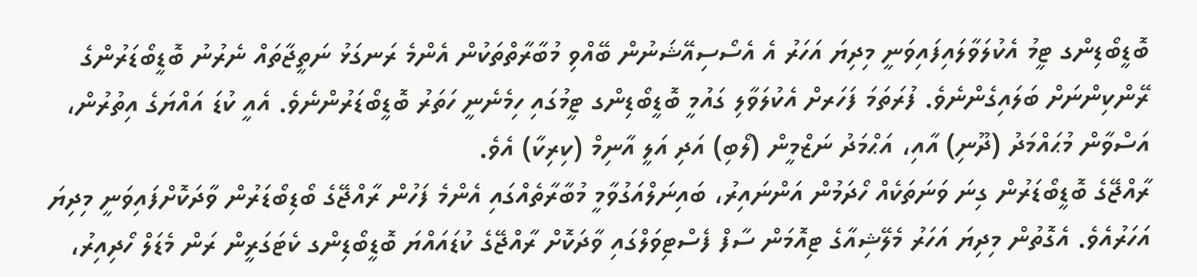ބޮޑީބޯޑިންގ ޓީމު އެކުލަވާލައިފައިވަނީ މިދިޔަ އަހަރު އެ އެސޯސިއޭޝަނުން ބޭއްވި މުބާރާތްތަކުން އެންމެ ރަނގަޅު ނަތީޖާތައް ނެރުނު ބޮޑީބޯޑަރުންގެ ރޭންކިންނަށް ބަލައިގެންނެވެ. ފުރަތަމަ ފަހަރށް އެކުލަވާލި ގައުމީ ބޮޑީބޯޑިންގ ޓީމުގައި ހިމެނެނީ ހަތަރު ބޮޑީބޯޑަރުންނެވެ. އެއީ ކުޑަ އައްޔަގެ އިތުރުން، އަސްވާން މުޙައްމަދު (ދޫނި) އާއި، އަޙްމަދު ނަޒްމީން (ލޯބި) އަދި އަލީ އާނިމް (ކިރިކާ) އެވެ.
ރާއްޖޭގެ ބޮޑީބޯޑަރުން ގިނަ ވަނަތަކެއް ހޯދަމުން އަންނައިރު، ބައިނަލްއަގުވާމީ މުބާރާތެއްގައި އެންމެ ފަހުން ރާއްޖޭގެ ބޯޑިބޯޑަރުން ވާދަކޮށްފައިވަނީ މިދިޔަ އަހަރުއެވެ. އެގޮތުން މިދިޔަ އަހަރު މެލޭޝިއާގެ ޓިއޮމަން ސާފް ފެސްޓިވަލްގައި ވާދަކޮށް ރާއްޖޭގެ ކުޑައައްޔަ ބޮޑީބޯޑިންގ ކެޓަގަރީން ރަން މެޑަލް ހޯދިއިރު،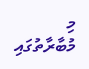މި މުބާރާތުގައި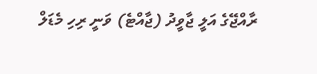ރާއްޖޭގެ އަލީ ޖާވީދު (ޖާއްޓެ) ވަނީ ރިހި މެޑަލް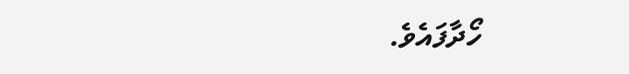ހޯދާފައެވެ.